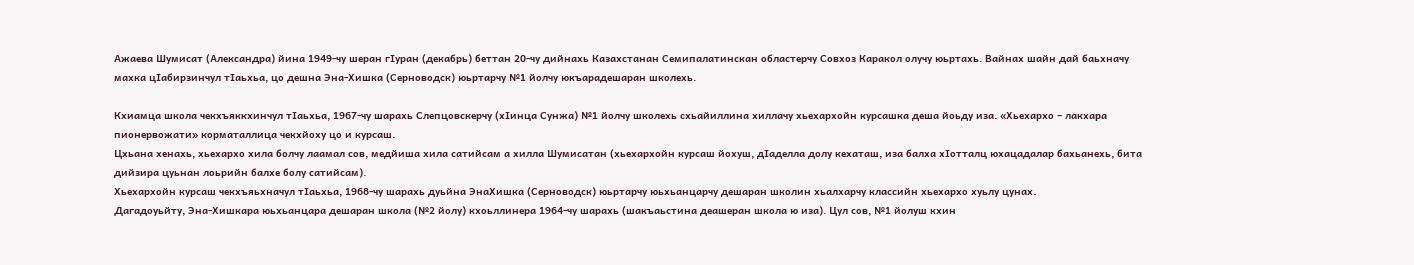Ажаева Шумисат (Александра) йина 1949-чу шеран гIуран (декабрь) беттан 20-чу дийнахь Казахстанан Семипалатинскан областерчу Совхоз Каракол олучу юьртахь. Вайнах шайн дай баьхначу махка цIабирзинчул тIаьхьа, цо дешна Эна-Хишка (Серноводск) юьртарчу №1 йолчу юкъарадешаран школехь.

Кхиамца школа чекхъяккхинчул тIаьхьа, 1967-чу шарахь Слепцовскерчу (хIинца Сунжа) №1 йолчу школехь схьайиллина хиллачу хьехархойн курсашка деша йоьду иза. «Хьехархо – лакхара пионервожати» корматаллица чекхйоху цо и курсаш.
Цхьана хенахь, хьехархо хила болчу лаамал сов, медйиша хила сатийсам а хилла Шумисатан (хьехархойн курсаш йохуш, дIаделла долу кехаташ, иза балха хIотталц юхацадалар бахьанехь, бита дийзира цуьнан лоьрийн балхе болу сатийсам).
Хьехархойн курсаш чекхъяьхначул тIаьхьа, 1968-чу шарахь дуьйна ЭнаХишка (Серноводск) юьртарчу юьхьанцарчу дешаран школин хьалхарчу классийн хьехархо хуьлу цунах.
Дагадоуьйту, Эна-Хишкара юьхьанцара дешаран школа (№2 йолу) кхоьллинера 1964-чу шарахь (шакъаьстина деашеран школа ю иза). Цул сов, №1 йолуш кхин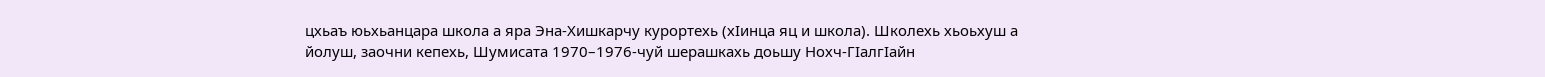цхьаъ юьхьанцара школа а яра Эна-Хишкарчу курортехь (хIинца яц и школа). Школехь хьоьхуш а йолуш, заочни кепехь, Шумисата 1970–1976-чуй шерашкахь доьшу Нохч-ГIалгIайн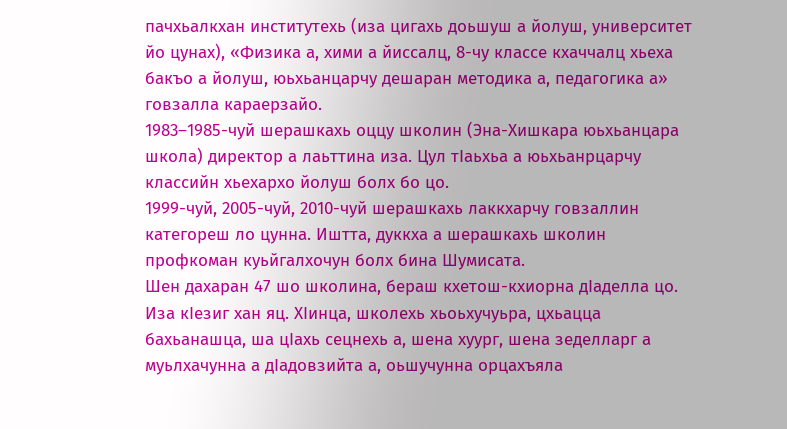пачхьалкхан институтехь (иза цигахь доьшуш а йолуш, университет йо цунах), «Физика а, хими а йиссалц, 8-чу классе кхаччалц хьеха бакъо а йолуш, юьхьанцарчу дешаран методика а, педагогика а» говзалла караерзайо.
1983–1985-чуй шерашкахь оццу школин (Эна-Хишкара юьхьанцара школа) директор а лаьттина иза. Цул тIаьхьа а юьхьанрцарчу классийн хьехархо йолуш болх бо цо.
1999-чуй, 2005-чуй, 2010-чуй шерашкахь лаккхарчу говзаллин категореш ло цунна. Иштта, дуккха а шерашкахь школин профкоман куьйгалхочун болх бина Шумисата.
Шен дахаран 47 шо школина, бераш кхетош-кхиорна дIаделла цо. Иза кIезиг хан яц. ХIинца, школехь хьоьхучуьра, цхьацца бахьанашца, ша цIахь сецнехь а, шена хуург, шена зеделларг а муьлхачунна а дIадовзийта а, оьшучунна орцахъяла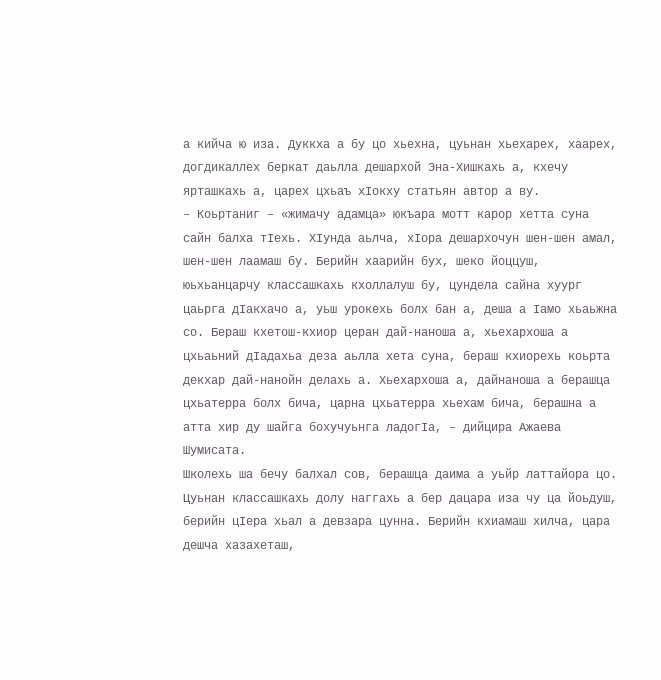а кийча ю иза. Дуккха а бу цо хьехна, цуьнан хьехарех, хаарех, догдикаллех беркат даьлла дешархой Эна-Хишкахь а, кхечу ярташкахь а, царех цхьаъ хIокху статьян автор а ву.
– Коьртаниг – «жимачу адамца» юкъара мотт карор хетта суна сайн балха тIехь. ХIунда аьлча, хIора дешархочун шен-шен амал, шен-шен лаамаш бу. Берийн хаарийн бух, шеко йоццуш, юьхьанцарчу классашкахь кхоллалуш бу, цундела сайна хуург цаьрга дIакхачо а, уьш урокехь болх бан а, деша а Iамо хьаьжна со. Бераш кхетош-кхиор церан дай-наноша а, хьехархоша а цхьаьний дIадахьа деза аьлла хета суна, бераш кхиорехь коьрта декхар дай-нанойн делахь а. Хьехархоша а, дайнаноша а берашца цхьатерра болх бича, царна цхьатерра хьехам бича, берашна а атта хир ду шайга бохучуьнга ладогIа, – дийцира Ажаева Шумисата.
Школехь ша бечу балхал сов, берашца даима а уьйр латтайора цо. Цуьнан классашкахь долу наггахь а бер дацара иза чу ца йоьдуш, берийн цIера хьал а девзара цунна. Берийн кхиамаш хилча, цара дешча хазахеташ,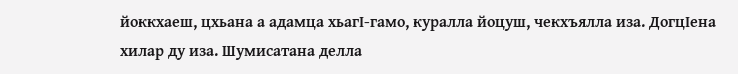йоккхаеш, цхьана а адамца хьагI-гамо, куралла йоцуш, чекхъялла иза. ДогцIена хилар ду иза. Шумисатана делла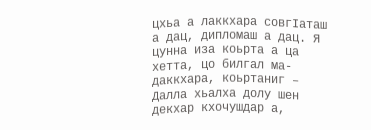цхьа а лаккхара совгIаташ а дац, дипломаш а дац. Я цунна иза коьрта а ца хетта, цо билгал ма-даккхара, коьртаниг – Далла хьалха долу шен декхар кхочушдар а,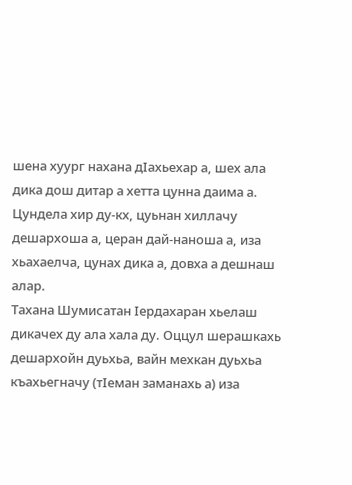шена хуург нахана дIахьехар а, шех ала дика дош дитар а хетта цунна даима а. Цундела хир ду-кх, цуьнан хиллачу дешархоша а, церан дай-наноша а, иза хьахаелча, цунах дика а, довха а дешнаш алар.
Тахана Шумисатан Iердахаран хьелаш дикачех ду ала хала ду. Оццул шерашкахь дешархойн дуьхьа, вайн мехкан дуьхьа къахьегначу (тIеман заманахь а) иза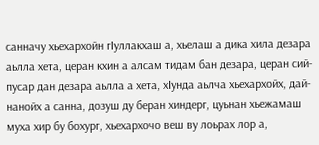санначу хьехархойн гIуллакхаш а, хьелаш а дика хила дезара аьлла хета, церан кхин а алсам тидам бан дезара, церан сий-пусар дан дезара аьлла а хета, хIунда аьлча хьехархойх, дай-нанойх а санна, дозуш ду беран хиндерг, цуьнан хьежамаш муха хир бу бохург, хьехархочо веш ву лоьрах лор а,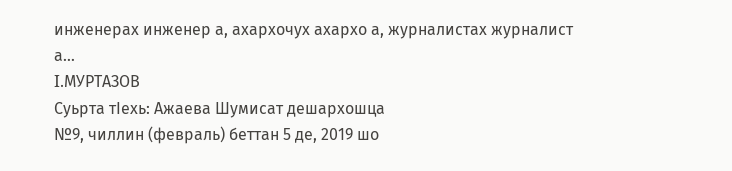инженерах инженер а, ахархочух ахархо а, журналистах журналист а…
I.МУРТАЗОВ
Суьрта тIехь: Ажаева Шумисат дешархошца
№9, чиллин (февраль) беттан 5 де, 2019 шо